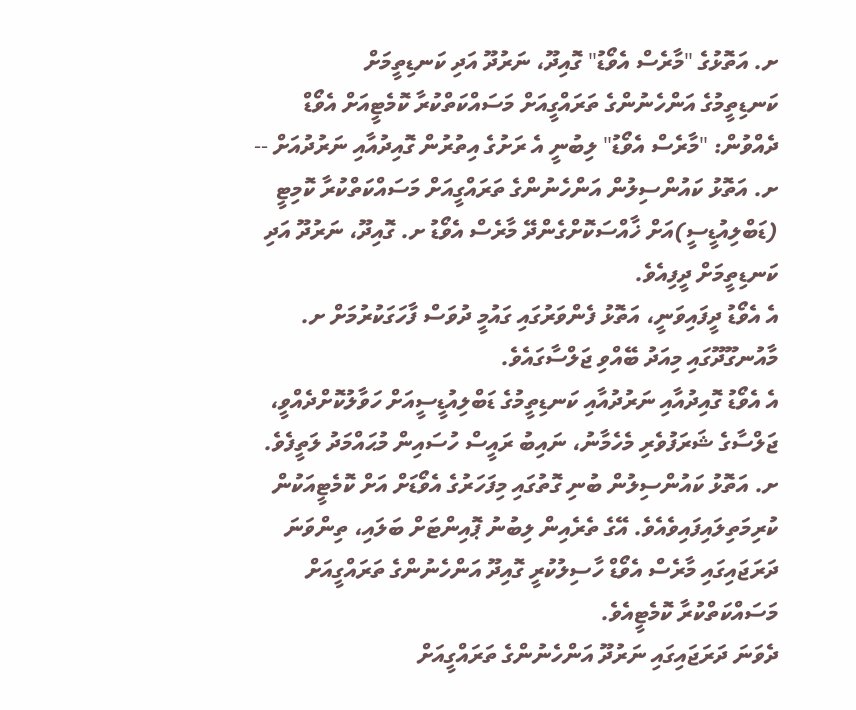ށ. އަތޮޅުގެ "މާރެސް އެވޯޑު" ގޮއިދޫ، ނަރުދޫ އަދި ކަނޑިތީމަށް
ކަނޑިތީމުގެ އަންހެނުންގެ ތަރައްގީއަށް މަސައްކަތްކުރާ ކޮމެޓީއަށް އެވޯޑް ދެއްވުން: "މާރެސް އެވޯޑު" ލިބުނީ އެ ރަށުގެ އިތުރުން ގޮއިދުއާއި ނަރުދުއަށް --
ށ. އަތޮޅު ކައުންސިލުން އަންހެނުންގެ ތަރައްގީއަށް މަސައްކަތްކުރާ ކޮމިޓީ (ޑަބްލިއުޑީސީ)އަށް ޚާއްސަކޮށްގެންދޭ މާރެސް އެވޯޑު ށ. ގޮއިދޫ، ނަރުދޫ އަދި ކަނޑިތީމަށް ދީފިއެވެ.
އެ އެވޯޑު ދީފައިވަނީ، އަތޮޅު ފެންވަރުގައި ގައުމީ ދުވަސް ފާހަގަކުރުމަށް ށ. މާއުނގޫދޫގައި މިއަދު ބޭއްވި ޖަލްސާގައެވެ.
އެ އެވޯޑު ގޮއިދުއާއި ނަރުދުއާއި ކަނޑިތީމުގެ ޑަބްލިއުޑީސީއަށް ހަވާލުކޮށްދެއްވީ، ޖަލްސާގެ ޝަރަފުވެރި މެހެމާނު، ނައިބު ރައީސް ހުސައިން މުޙައްމަދު ލަތީފެވެ.
ށ. އަތޮޅު ކައުންސިލުން ބުނި ގޮތުގައި މިފަހަރުގެ އެވޯޑަށް އަށް ކޮމެޓީއަކުން ކުރިމަތިލައިފައިވެއެވެ. އޭގެ ތެރެއިން ލިބުނު ޕޮއިންޓަށް ބަލައި، ތިންވަނަ ދަރަޖައިގައި މާރެސް އެވޯޑް ހާސިލުކުރީ ގޮއިދޫ އަންހެނުންގެ ތަރައްގީއަށް މަސައްކަތްކުރާ ކޮމެޓީއެވެ.
ދެވަނަ ދަރަޖައިގައި ނަރުދޫ އަންހެނުންގެ ތަރައްގީއަށް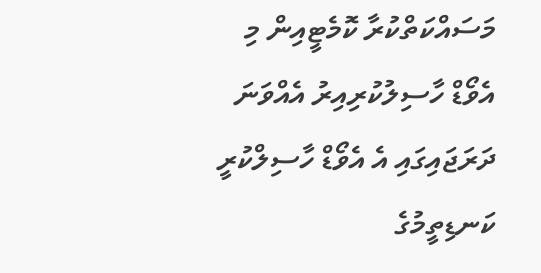މަސައްކަތްކުރާ ކޮމެޓީއިން މި އެވޯޑް ހާސިލުކުރިއިރު އެއްވަނަ ދަރަޖައިގައި އެ އެވޯޑް ހާސިލްކުރީ ކަނޑިތީމުގެ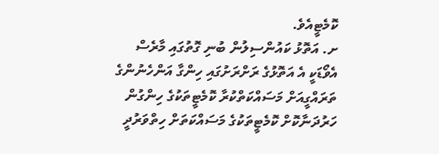ކޮމެޓީއެވެ.
ށ. އަތޮޅު ކައުންސިލުން ބުނި ގޮތުގައި މާރެސް އެވޯޑަކީ އެ އަތޮޅުގެ ރަށްރަށުގައި ހިންގާ އަންހެނުންގެ ތަރައްގީއަށް މަސައްކަތްކުރާ ކޮމެޓީތަކުގެ ހިންގުން ހަރުދަނާކޮށް ކޮމެޓީތަކުގެ މަސައްކަތަށް ހިތްވަރުދީ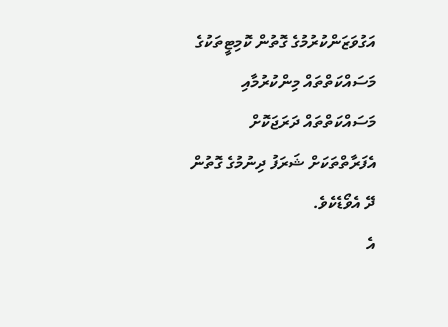އަގުވަޒަންކުރުމުގެ ގޮތުން ކޮމިޓީތަކުގެ މަސައްކަތްތައް މިންކުރުމާއި މަސައްކަތްތައް ދަރަޖަކޮށް އެފަރާތްތަކަށް ޝަރަފު ދިނުމުގެ ގޮތުން ދޭ އެވޯޑެކެވެ.
އެ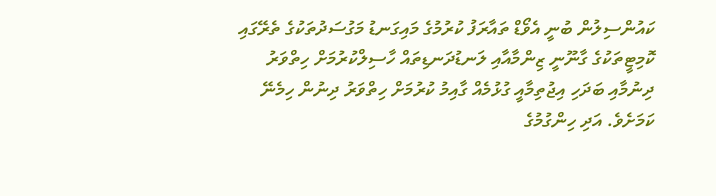ކައުންސިލުން ބުނީ އެވޯޑް ތައާރަފު ކުރުމުގެ މައިގަނޑު މަގުސަދުތަކުގެ ތެރޭގައި ކޮމިޓީތަކުގެ ގާނޫނީ ޒިންމާއާއި ލަނޑުދަނޑިތައް ހާސިލްކުރުމަށް ހިތްވަރު ދިނުމާއި ބަދަހި އިޖުތިމާއީ ގުޅުމެއް ގާއިމު ކުރުމަށް ހިތްވަރު ދިނުން ހިމެނޭ ކަމަށެވެ. އަދި ހިންގުމުގެ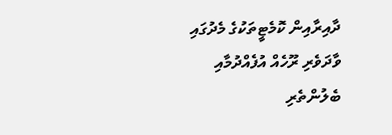ދާއިރާއިން ކޮމެޓީތަކުގެ މެދުގައި ވާދަވެރި ރޫހެއް އުފެއްދުމާއި ބެލުންތެރި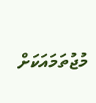މުޖުތަމައަކަށް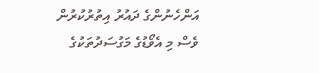އަންހެނުންގެ ދައުރު އިތުރުކުރުން ވެސް މި އެވޯޑުގެ މަގުސަދުތަކުގެ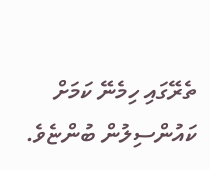ތެރޭގައި ހިމެނޭ ކަމަށް ކައުންސިލުން ބުންޏެވެ.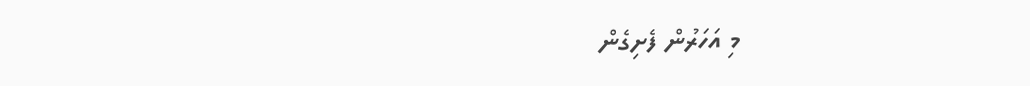މި އަހަރުން ފެށިގެން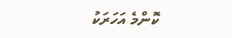ކޮންމެ އަހަރަކު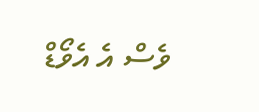ވެސް އެ އެވޯޑް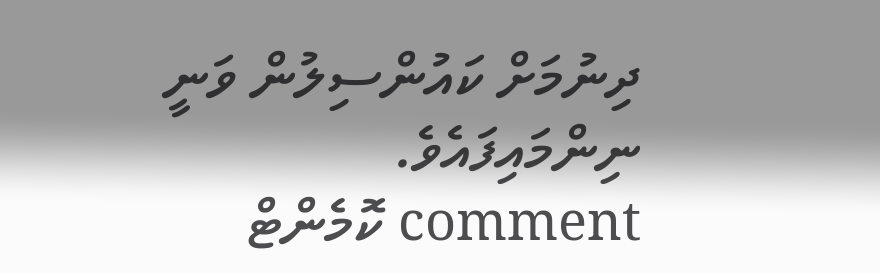ދިނުމަށް ކައުންސިލުން ވަނީ ނިންމައިފައެވެ.
comment ކޮމެންޓް